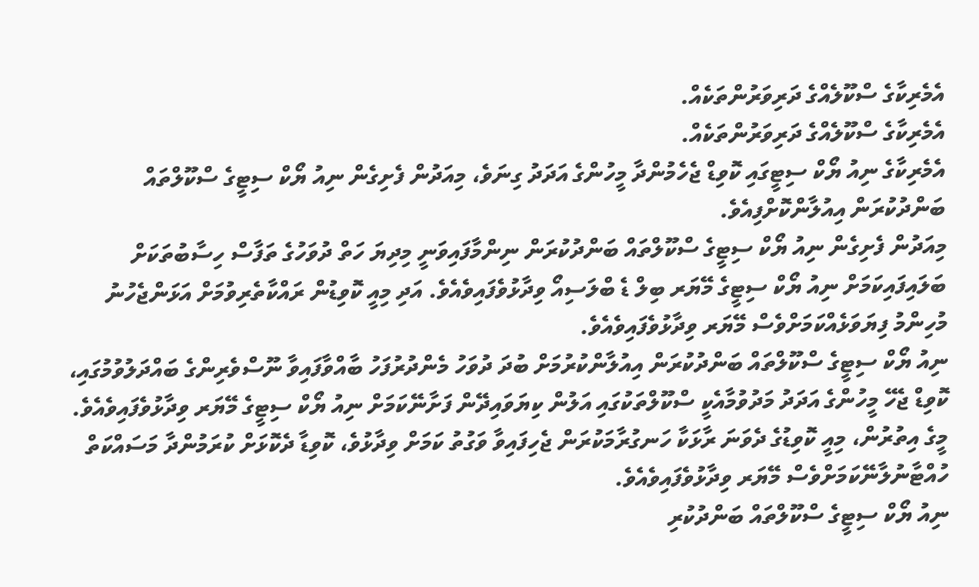އެމެރިކާގެ ސްކޫލެއްގެ ދަރިވަރުންތަކެއް.
އެމެރިކާގެ ސްކޫލެއްގެ ދަރިވަރުންތަކެއް.
އެމެރިކާގެ ނިއު ޔޯކް ސިޓީގައި ކޮވިޑް ޖެހެމުންދާ މީހުންގެ އަދަދު ގިނަވެ، މިއަދުން ފެށިގެން ނިއު ޔޯކް ސިޓީގެ ސްކޫލްތައް ބަންދުކުރަން އިއުލާންކޮށްފިއެވެ.
މިއަދުން ފެށިގެން ނިއު ޔޯކް ސިޓީގެ ސްކޫލްތައް ބަންދުކުރަން ނިންމާފައިވަނީ މިދިޔަ ހަތް ދުވަހުގެ ތަފާސް ހިސާބުތަކަށް ބަލައިފައިކަމަށް ނިއު ޔޯކް ސިޓީގެ މޭޔަރ ބިލް ޑެ ބްލަސިއޯ ވިދާޅުވެފައިވެއެވެ. އަދި މިއީ ކޮވިޑުން ރައްކާތެރިވުމަށް އަޅަންޖެހުނު މުހިންމު ފިޔަވަޅެއްކަމަށްވެސް މޭޔަރ ވިދާޅުވެފައިވެއެވެ.
ނިއު ޔޯކް ސިޓީގެ ސްކޫލްތައް ބަންދުކުރަން އިއުލާންކުރުމަށް ބުދަ ދުވަހު މެންދުރުފަހު ބާއްވާފައިވާ ނޫސްވެރިންގެ ބައްދަލުވުމުގައި، ކޮވިޑް ޖެހޭ މީހުންގެ އަދަދު މަދުވުމާއެކީ ސްކޫލްތަކުގައި އަލުން ކިޔަވައިދޭން ފަށާނޭކަމަށް ނިއު ޔޯކް ސިޓީގެ މޭޔަރ ވިދާޅުވެފައިވެއެވެ.
މީގެ އިތުރުން، މިއީ ކޮވިޑުގެ ދެވަނަ ރާޅަކާ ހަނގުރާމަކުރަން ޖެހިފައިވާ ވަގުތު ކަމަށް ވިދާޅުވެ، ކޮވިޑާ ދެކޮޅަށް ކުރަމުންދާ މަސައްކަތް ހުއްޓާނުލާނޭކަމަށްވެސް މޭޔަރ ވިދާޅުވެފައިވެއެވެ.
ނިއު ޔޯކް ސިޓީގެ ސްކޫލްތައް ބަންދުކުރި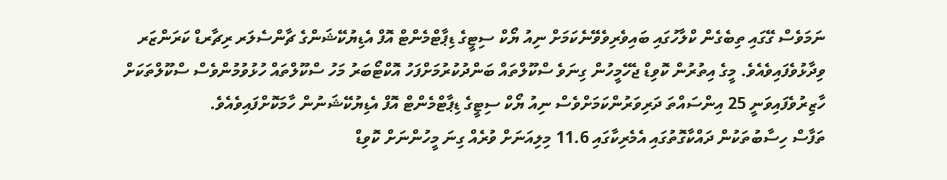ނަމަވެސް ގޭގައި ތިބެގެން ކްލާހުގައި ބައިވެރިވެވޭނެކަމަށް ނިއު ޔޯކް ސިޓީގެ ޑިޕާޓްމެންޓް އޮފް އެޑިޔުކޭޝަންގެ ޗާންސެލަރ ރިޗާރޑް ކަރަންޒަރ ވިދާޅުވެފައިވެއެވެ. މީގެ އިތުރުން ކޮވިޑް ޖެހޭމީހުން ގިނަވެ ސްކޫލްތައް ބަންދުކުރުމަށްފަހު އޮކްޓޯބަރު މަހު ސްކޫލްތައް ހުޅުވުމުންވެސް ސްކޫލްތަކަށް ހާޒިރުވެފައިވަނީ 25 އިންސައްތަ ދަރިވަރުންކަމަށްވެސް ނިއު ޔޯކް ސިޓީގެ ޑިޕާޓްމެންޓް އޮފް އެޑިޔުކޭޝަނުން ހާމަކޮށްފައިވެއެވެ.
ތަފާސް ހިސާބުތަކުން ދައްކާގޮތުގައި އެމެރިކާގައި 11.6 މިލިއަނަށް ވުރެއް ގިނަ މީހުންނަށް ކޮވިޑް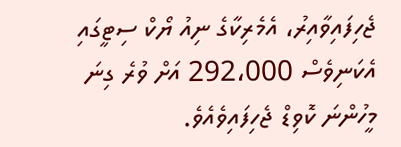ޖެހިފައިވާއިރު، އެމެރިކާގެ ނިއު ޔޯކް ސިޓީގައި އެކަނިވެސް 292،000 އަށް ވުރެ ގިނަ މީހުންނަ ކޮވިޑް ޖެހިފައިވެއެވެ.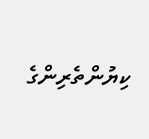ކިޔުންތެރިންގެ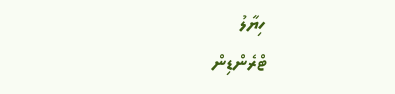ހިޔާލު
ޓްރެންޑިން